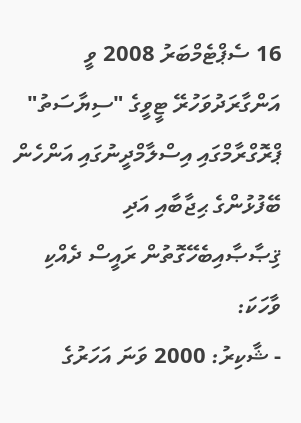16 ސެޕްޓެމްބަރު 2008 ވީ އަންގާރަދުވަހުރޭ ޓީވީގެ "ސިޔާސަތު" ޕްރޮގްރާމްގައި އިސްލާމްދީނުގައި އަންހެން
ބޭފުޅުންގެ ޙިޖާބާއި އަދި
ޤިޞާޞާއިބެހޭގޮތުން ރައީސް ދެއްކި ވާހަކަ:
- ޝާކިރު: 2000 ވަނަ އަހަރުގެ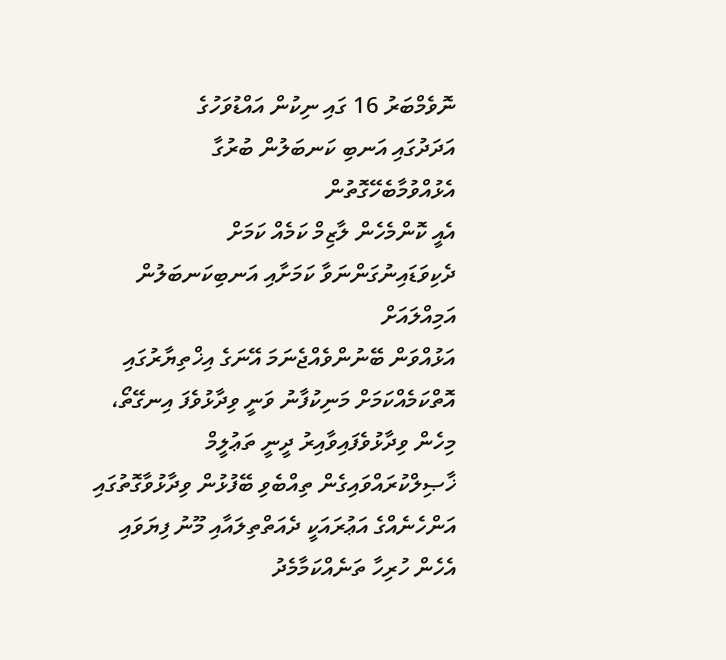ނޮވެމްބަރު 16 ގައި ނިކުން އައްޑުވަހުގެ
އަދަދުގައި އަނބި ކަނބަލުން ބުރުގާ އެޅުއްވުމާބެހޭގޮތުން
އެއީ ކޮންމެހެން ލާޒިމް ކަމެއް ކަމަށް ދެކިވަޑައިނުގަންނަވާ ކަމަށާއި އަނބިކަނބަލުން އަމިއްލައަށް
އަޅުއްވަން ބޭނުންވެއްޖެނަމަ އޭނަގެ އިޚްތިޔާރުގައި
އޮތްކަމެއްކަމަށް މަނިކުފާނު ވަނީ ވިދާޅުވެފަ އިނގޭތޯ، މިހެން ވިދާޅުވެފައިވާއިރު ދީނީ ތަޢުލީމް
ޚާޞިލްކުރައްވައިގެން ތިއްބެވި ބޭފުޅުން ވިދާޅުވާގޮތުގައި
އަންހެނެއްގެ އަޢުރައަކީ ދެއަތްތިލައާއި މޫނު ފިޔަވައި އެހެން ހުރިހާ ތަނެއްކަމާމެދު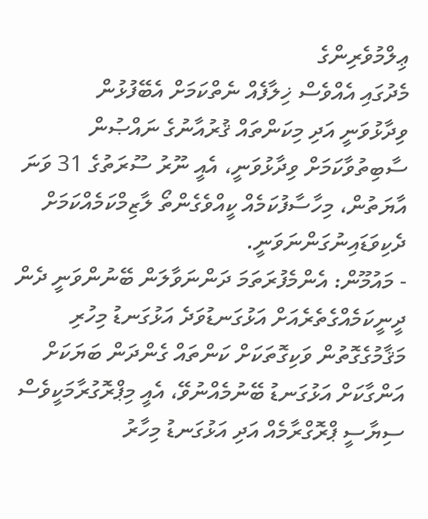ޢިލްމުވެރިންގެ
މެދުގައި އެއްވެސް ޚިލާފެއް ނެތްކަމަށް އެބޭފުޅުން
ވިދާޅުވަނީ އަދި މިކަންތައް ޤުރުއާނުގެ ނައްޞުން ސާބިތުވާކަމަށް ވިދާޅުވަނީ، އެއީ ނޫރު ސޫރަތުގެ 31 ވަނަ
އާޔަތުން، މިހާސާފުކަމެއް ކީއްވެގެންތޯ ލާޒިމްކަމެއްކަމަށް
ދެކިވަޑައިނުގަންނަވަނީ.
- މައުމޫން: އެންމެފުރަތަމަ ދަންނަވާލަން ބޭނުންވަނީ ދެން ދީނީކަމެއްގެތެރެއަށް އަޅުގަނޑުވަދެ އަޅުގަނޑު މިހުރި މަޤާމުގެގޮތުން ވަކިގޮތަކަށް ކަންތައް ގެންދަން ބަޔަކަށް އަންގާކަށް އަޅުގަނޑު ބޭނުމެއްނުވޭ، އެއީ މިޕްރޮގުރާމަކީވެސް ސިޔާސީ ޕްރޮގްރާމެއް އަދި އަޅުގަނޑު މިހާރު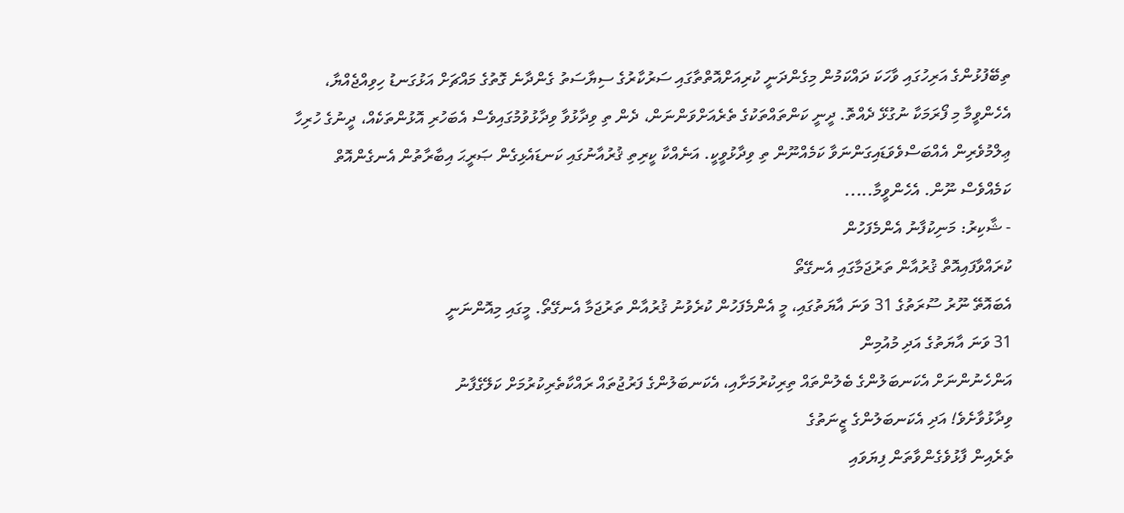ތިބޭފުޅުންގެ އަރިހުގައި ވާހަކަ ދައްކަމުން މިގެންދަނީ ކުރިއަށްއޮތްތާގައި ސަރުކާރުގެ ސިޔާސަތު ގެންދާނެ ގޮތުގެ މައްޗަށް އަޅުގަނޑު ހިވިއްޖެއްޔާ، އެހެންވީމާ މި ފޯރަމަކާ ނުގުޅޭ ދެއްތޮ. ދީނީ ކަންތައްތަކުގެ ތެރެއަށްވަންނަން، ދެން ތި ވިދާޅުވާ ވިދާޅުވުމުގައިވެސް އެބަހުރި އޮޅުންތަކެއް، ދީނުގެ ހުރިހާ ޢިލްމުވެރިން އެއްބަސްވެވަޑައިގަންނަވާ ކަމެއްނޫން ތި ވިދާޅުވީކީ. އަނެއްކާ ކީރިތި ޤުރުއާނުގައި ކަނޑައެޅިގެން ޞަރީޙަ އިބާރާތުން އެނގެންއޮތް ކަމެއްވެސް ނޫން. އެހެންވީމާ.....
- ޝާކިރު: މަނިކުފާނު އެންމެފަހުން
ކުރައްވާފައިއޮތް ޤުރުއާން ތަރުޖަމާގައި އެނގޭތޯ
އެބައޮތޭ ނޫރު ސޫރަތުގެ 31 ވަނަ އާޔަތުގައި، މީ އެންމެފަހުން ކުރެވުނު ޤުރުއާން ތަރުޖަމާ އެނގޭތޯ. މީގައި މިއޮންނަނީ
31 ވަނަ އާޔަތުގެ އަދި މުއުމިން
އަންހެނުންނަށް އެކަނބަލުންގެ ބެލުންތައް ތިރިކުރުމަށާއި، އެކަނބަލުންގެ ފަރުޖުތައް ރައްކާތެރިކުރުމަށް ކަލޭގެފާނު
ވިދާޅުވާށެވެ! އަދި އެކަނބަލުންގެ ޒީނަތުގެ
ތެރެއިން ފާޅުވެގެންވާތަން ފިޔަވައި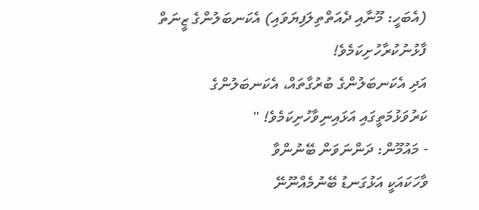(އެބަހީ: މޫނާއި ދެއަތްތިލަފިޔަވައި) އެކަނބަލުންގެ ޒީނަތް ފާޅުނުކުރާހުށިކަމެވެ!
އަދި އެކަނބަލުންގެ ބުރުގާތައް، އެކަނބަލުންގެ
ކަރުވަޅުމަތީގައި އަޅައިނިވާހުށިކަމެވެ! "
- މައުމޫން: ދަންނަވަން ބޭނުންވާ
ވާހަކައަކީ އަޅުގަނޑު ބޭނުމެއްނޫނޭ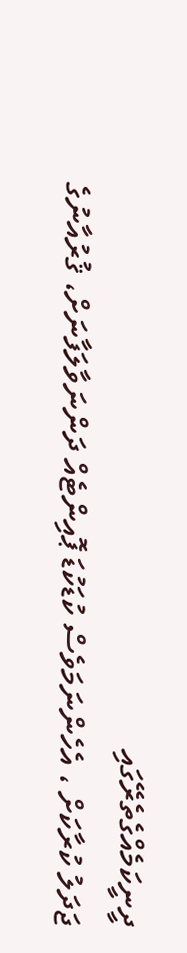ދީނީކަމެއްގެތެރޭގައި
ޖަދަލު ކުރާކަށް ، އެހެންނަމަވެސް ކުޑަކުޑަ ޕޮއިންޓެއް ދަންނަވާލަފާނަށް، ޤުރުއާނުގެ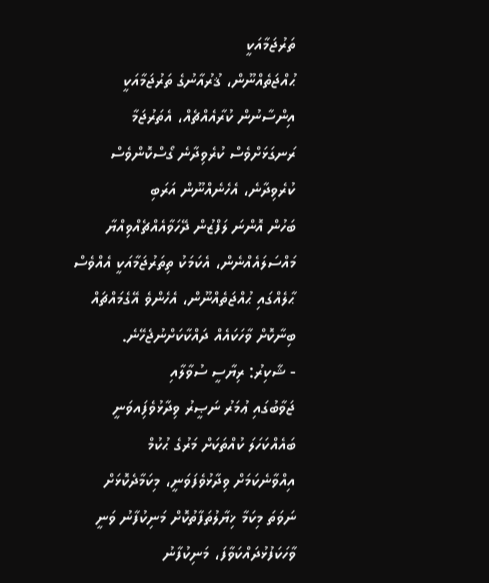ތަރުޖަމާއަކީ
ޙުއްޖަތެއްނޫން، ޤުރުއާނުގެ ތަރުޖަމާއަކީ
އިންސާނުން ކުރާއެއްޗެއް، އެތަރުޖަމާ ރަނގަޅަށްވެސް ކުރެވިދާނެ ގޯސްކޮންވެސް ކުރެވިދާނެ، އެހެނެއްނޫން އަރަބި
ބަހުން އޮންނަ ލަފްޒުން ދޭހަވާއެއްޗެއްވިއްޔާ
މައްސަލައެއްނެން، އެކަމަކު ތިތަރުޖަމާއަކީ އެއްވެސް ޙާލެއްގައި ޙުއްޖަތެއްނޫން، އެހެންވެ އޭގެމައްޗައް
ބިނާކޮށް ވާހަކައެއް ދައްކާކަށްނުޖެހޭނެ.
- ޝާކިރު: ރިޔާސީ ސުވާލާއި
ޖަވާބުގައި ޢުމަރު ނަޞީރު ވިދާޅުވެފަިއވަނީ ބައެއްކަހަލަ ކުއްތަކަށް މަރުގެ ޙުކުމް
އިއްވާނެކަމަށް ވިދާޅުވެފަވަނީ، މިކަމާދެކޮޅަށް
ނަވަތަ މިކަމާ ޚިޔާލުތަފާތުކޮށް މަނިކުފާނު ވަނީ ވާހަކަފުޅުދައްކަވާފަ، މަނިކުފާނު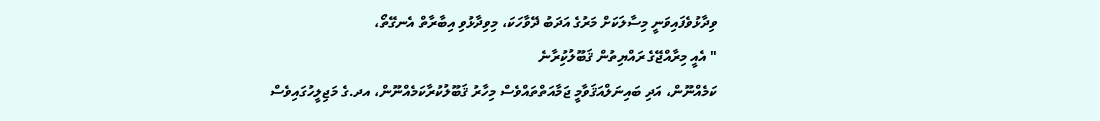ވިދާޅުވެފައިވަނީ މިސާލަކަށް މަރުގެ އަދަބު ދޭވާހަކަ، މިވިދާޅުވި އިބާރާތް އެނގޭތޯ،
" އެއީ މިރާއްޖޭގެ ރައްޔިތުން ޤަބޫލުކުިރާނެ
ކަމެއްނޫން، އަދި ބައިނަލްއަޤަވާމީ ޖަމާއަތްތައްވެސް މިހާރު ޤަބޫލުކުރާކަމެއްނޫން، އދ.ގެ މަޖިލީހުގައިވެސް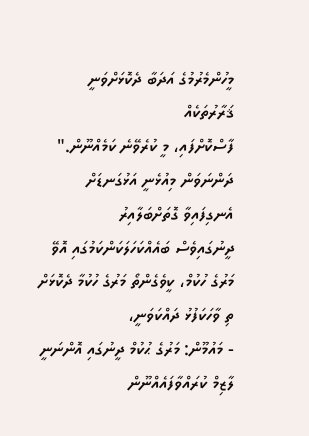މީހުންމެރުމުގެ އަދަބާ ދެކޮޅަށްވަނީ ޤަރާރުތަކެއް
ފާސްކޮށްފައި، މީ ކުރެވޭނެ ކަމެއްނޫން." ދަންނަވަން މިއުޅެނީ އަޅުގަނޑަށް އެނގިފައިވާ ގޮތަށްބަލާއިރު
ދީނުގައިވެސް ބައެއްކަހަލަކަންކަމުގައި އޮވޭ
މަރުގެ ހުކުމް، ކީވެގެންތޯ މަރުގެ ހުކުމާ ދެކޮޅަށް ތި ވާހަކަފުޅު ދައްކަވަނީ،
- މައުމޫން: މަރުގެ ޙުކުމް ދީނުގައި އޮންނަނީ ލާޒިމް ކުރައްވާފައެއްނޫން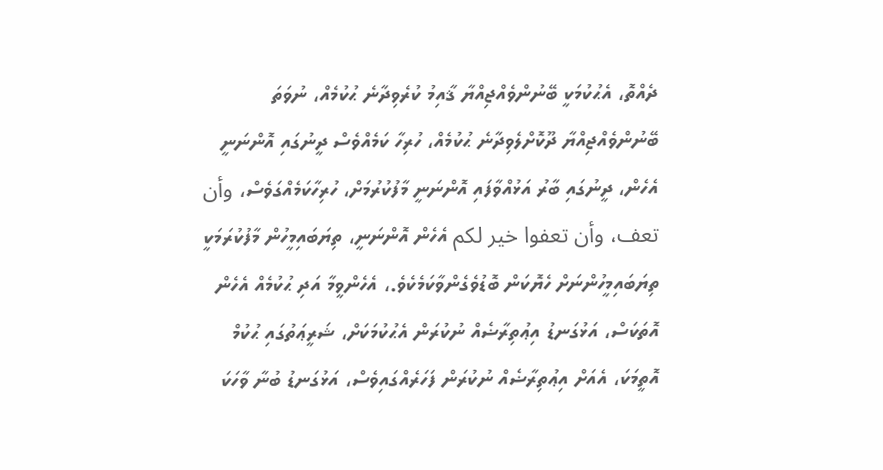ދެއްތޮ، އެޙުކުމަކީ ބޭނުންވެއްޖިއްޔާ ޤާއިމު ކުރެވިދާނެ ޙުކުމެއް، ނުވަތަ ބޭނުންވެއްޖިއްޔާ ދޫކޮށްލެވިދާނެ ޙުކުމެއް، ހުރިހާ ކަމެއްވެސް ދީނުގައި އޮންނަނީ އެހެން، ދީނުގައި ބާރު އަޅުއްވާފައި އޮންނަނީ މާފުކުރުމަށް، ހުރިހާކަމެއްގަވެސް، وأن تعف، وأن تعفوا خير لكم އެހެން އޮންނަނީ، ތިޔަބައިމީހުން މާފުކުރަމަކީ ތިޔަބައިމީހުންނަށް ހެޔޮކަން ބޮޑުވެގެންވާކަމެކެވެ.، އެހެންވީމާ އަދި ޙުކުމެއް އެހެން އޮތަކަސް، އަޅުގަނޑު އިޢުތިރާޟެއް ނުކުރަން އެޙުކުމަކަށް، ޝަރީޢަތުގައި ޙުކުމް އޮތީމަކަ، އެއަށް އިޢުތިރާޟެއް ނުކުރަން ފަހަރެއްގައިވެސް، އަޅުގަނޑު ބުނާ ވާހަކަ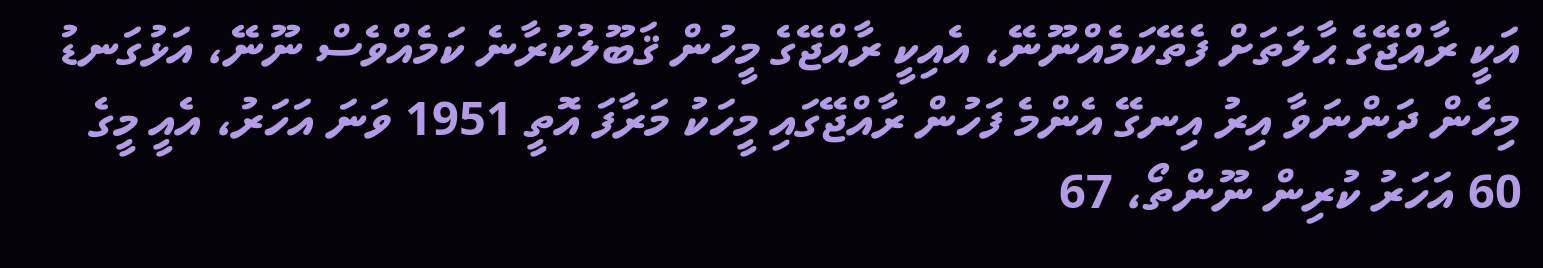އަކީ ރާއްޖޭގެ ޙާލަތަށް ފެތޭކަމެއްނޫނޭ، އެއިކީ ރާއްޖޭގެ މީހުން ޤަބޫލުކުރާނެ ކަމެއްވެސް ނޫނޭ، އަޅުގަނޑު މިހެން ދަންނަވާ އިރު އިނގޭ އެންމެ ފަހުން ރާއްޖޭގައި މީހަކު މަރާފަ އޮތީ 1951 ވަނަ އަހަރު، އެއީ މީގެ 60 އަހަރު ކުރިން ނޫންތޯ، 67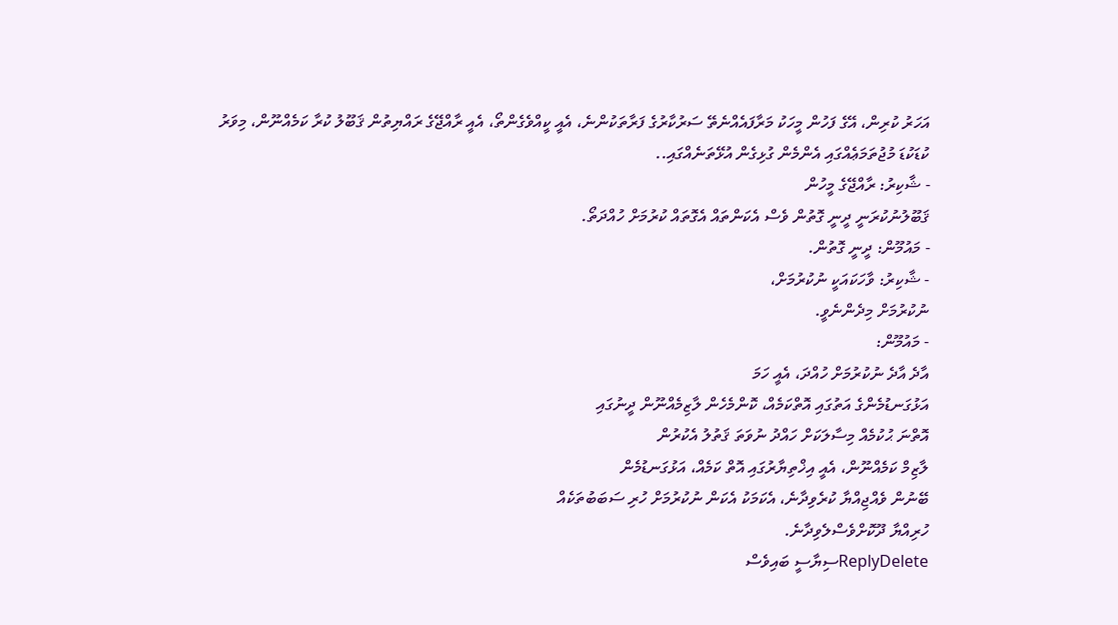އަހަރު ކުރިން، އޭގެ ފަހުން މީހަކު މަރާފައެއްނެތޭ ސަރުކާރުގެ ފަރާތަކުންނެ، އެއީ ކީއްވެގެންތޯ، އެއީ ރާއްޖޭގެ ރައްޔިތުން ޤަބޫލު ކުރާ ކަމެއްނޫން، މިވަރު ކުޑަކުޑަ މުޖުތަމަޢެއްގައި އެންމެން ގުޅިގެން އުޅޭތަނެއްގައި..
- ޝާކިރު: ރާއްޖޭގެ މީހުން
ޤަބޫލުނުކުރަނީ ދީނީ ގޮތުން ވެސް އެކަންތައް އެގޮތައް ކުރުމަށް ހުއްދަތޯ.
- މައުމޫން: ދީނީ ގޮތުން.
- ޝާކިރު: ވާހަކައަކީ ނުކުރުމަށް،
ނުކުރުމަށް މިދެންނެވީ.
- މައުމޫން:
އާދެ އާދެ ނުކުރުމަށް ހުއްދަ، އެއީ ހަމަ
އަޅުގަނޑުމެންގެ އަތުގައި އޮތްކަމެއް، ކޮންމެހެން ލާޒިމެއްނޫން ދީނުގައި
އޮތްނަ ޙުކުމެއް މިސާލަކަށް ހައްދު ނުވަތަ ޤަތުލު އެކުރުން
ލާޒިމް ކަމެއްނޫން، އެއީ އިޚްތިޔާރުގައި އޮތް ކަމެއް، އަޅުގަނޑުމެން
ބޭނުން ވެއްޖިއްޔާ ކުރެވިދާނެ، އެކަމަކު އެކަން ނުކުރުމަށް ހުރި ސަބަބުތަކެއް
ހުރިއްޔާ ދޫކޮށްވެސްލެވިދާނެ.
ReplyDeleteސިޔާސީ ބައިވެސް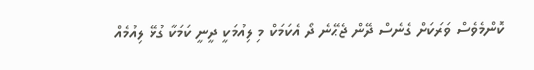ކޮންމެވެސް ވަރަކަށް ގެނެސް ދޭން ޖެޙޭނެ ދޯ އެކަމަކް މި ލިއުމަކީ ދީނީ ކަމަކާ ގުޅޭ ލިއުމެއް